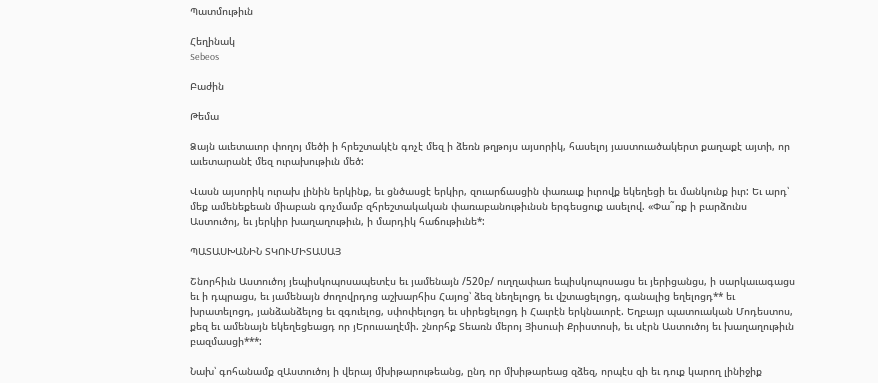Պատմութիւն

Հեղինակ
Sebeos

Բաժին

Թեմա

Ձայն աւետաւոր փողոյ մեծի ի հրեշտակէն գոչէ մեզ ի ձեռն թղթոյս այսորիկ, հասելոյ յաստուածակերտ քաղաքէ այտի, որ աւետարանէ մեզ ուրախութիւն մեծ:

Վասն այսորիկ ուրախ լինին երկինք, եւ ցնծասցէ երկիր, զուարճասցին փառաւք իւրովք եկեղեցի եւ մանկունք իւր: Եւ արդ՝ մեք ամենեքեան միաբան գոչմամբ զհրեշտակական փառաբանութիւնսն երգեսցուք ասելով. «Փա˜ռք ի բարձունս Աստուծոյ, եւ յերկիր խաղաղութիւն, ի մարդիկ հաճութիւնե*:

ՊԱՏԱՍԽԱՆԻՆ ՏԿՈՒՄԻՏԱՍԱՅ

Շնորհիւն Աստուծոյ յեպիսկոպոսապետէս եւ յամենայն /520բ/ ուղղափառ եպիսկոպոսացս եւ յերիցանցս, ի սարկաւագացս եւ ի դպրացս, եւ յամենայն ժողովրդոց աշխարհիս Հայոց՝ ձեզ նեղելոցդ եւ վշտացելոցդ, գանալից եղելոցդ** եւ խրատելոցդ, յանձանձելոց եւ զգուելոց, սփոփելոցդ եւ սիրեցելոցդ ի Հաւրէն երկնաւորէ. Եղբայր պատուական Մոդեստոս, քեզ եւ ամենայն եկեղեցեացդ որ յԵրուսաղէմի. շնորհք Տեառն մերոյ Յիսուսի Քրիստոսի, եւ սէրն Աստուծոյ եւ խաղաղութիւն բազմասցի***:

Նախ՝ գոհանամք զԱստուծոյ ի վերայ մխիթարութեանց, ընդ որ մխիթարեաց զձեզ, որպէս զի եւ դուք կարող լինիջիք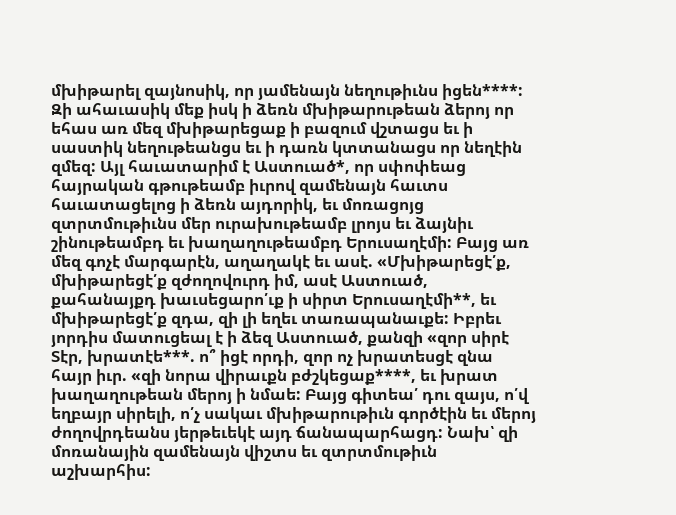մխիթարել զայնոսիկ, որ յամենայն նեղութիւնս իցեն****: Զի ահաւասիկ մեք իսկ ի ձեռն մխիթարութեան ձերոյ որ եհաս առ մեզ մխիթարեցաք ի բազում վշտացս եւ ի սաստիկ նեղութեանցս եւ ի դառն կտտանացս որ նեղէին զմեզ: Այլ հաւատարիմ է Աստուած*, որ սփոփեաց հայրական գթութեամբ իւրով զամենայն հաւտս հաւատացելոց ի ձեռն այդորիկ, եւ մոռացոյց զտրտմութիւնս մեր ուրախութեամբ լրոյս եւ ձայնիւ շինութեամբդ եւ խաղաղութեամբդ Երուսաղէմի: Բայց առ մեզ գոչէ մարգարէն, աղաղակէ եւ ասէ. «Մխիթարեցէ՛ք, մխիթարեցէ՛ք զժողովուրդ իմ, ասէ Աստուած, քահանայքդ խաւսեցարո՛ւք ի սիրտ Երուսաղէմի**, եւ մխիթարեցէ՛ք զդա, զի լի եղեւ տառապանաւքե: Իբրեւ յորդիս մատուցեալ է ի ձեզ Աստուած, քանզի «զոր սիրէ Տէր, խրատէե***. ո՞ իցէ որդի, զոր ոչ խրատեսցէ զնա հայր իւր. «զի նորա վիրաւքն բժշկեցաք****, եւ խրատ խաղաղութեան մերոյ ի նմաե: Բայց գիտեա՛ դու զայս, ո՛վ եղբայր սիրելի, ո՛չ սակաւ մխիթարութիւն գործէին եւ մերոյ ժողովրդեանս յերթեւեկէ այդ ճանապարհացդ: Նախ՝ զի մոռանային զամենայն վիշտս եւ զտրտմութիւն աշխարհիս: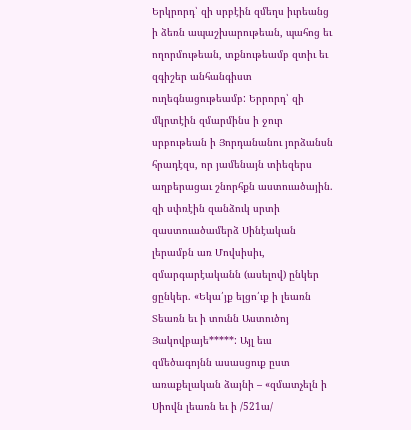Երկրորդ՝ զի սրբէին զմեղս իւրեանց ի ձեռն ապաշխարութեան, պահոց եւ ողորմութեան, տքնութեամբ զտիւ եւ զգիշեր անհանգիստ ուղեգնացութեամբ: Երրորդ՝ զի մկրտէին զմարմինս ի ջուր սրբութեան ի Յորդանանու յորձանսն հրադէզս, որ յամենայն տիեզերս աղբերացաւ շնորհքն աստուածային. զի սփռէին զանձուկ սրտի զաստուածամերձ Սինէական լերամբն առ Մովսիսիւ, զմարգարէականն (ասելով) ընկեր ցընկեր. «Եկա՛յք ելցո՛ւք ի լեառն Տեառն եւ ի տունն Աստուծոյ Յակովբայե*****: Այլ եւս զմեծագոյնն ասասցուք ըստ առաքելական ձայնի – «զմատչելն ի Սիովն լեառն եւ ի /521ա/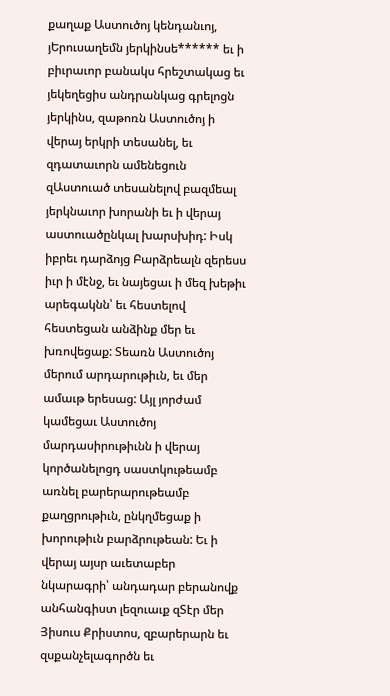քաղաք Աստուծոյ կենդանւոյ, յԵրուսաղեմն յերկինսե****** եւ ի բիւրաւոր բանակս հրեշտակաց եւ յեկեղեցիս անդրանկաց գրելոցն յերկինս, զաթոռն Աստուծոյ ի վերայ երկրի տեսանել, եւ զդատաւորն ամենեցուն զԱստուած տեսանելով բազմեալ յերկնաւոր խորանի եւ ի վերայ աստուածընկալ խարսխիդ: Իսկ իբրեւ դարձոյց Բարձրեալն զերեսս իւր ի մէնջ, եւ նայեցաւ ի մեզ խեթիւ արեգակնն՝ եւ հեստելով հեստեցան անձինք մեր եւ խռովեցաք: Տեառն Աստուծոյ մերում արդարութիւն, եւ մեր ամաւթ երեսաց: Այլ յորժամ կամեցաւ Աստուծոյ մարդասիրութիւնն ի վերայ կործանելոցդ սաստկութեամբ առնել բարերարութեամբ քաղցրութիւն, ընկղմեցաք ի խորութիւն բարձրութեան: Եւ ի վերայ այսր աւետաբեր նկարագրի՝ անդադար բերանովք անհանգիստ լեզուաւք զՏէր մեր Յիսուս Քրիստոս, զբարերարն եւ զսքանչելագործն եւ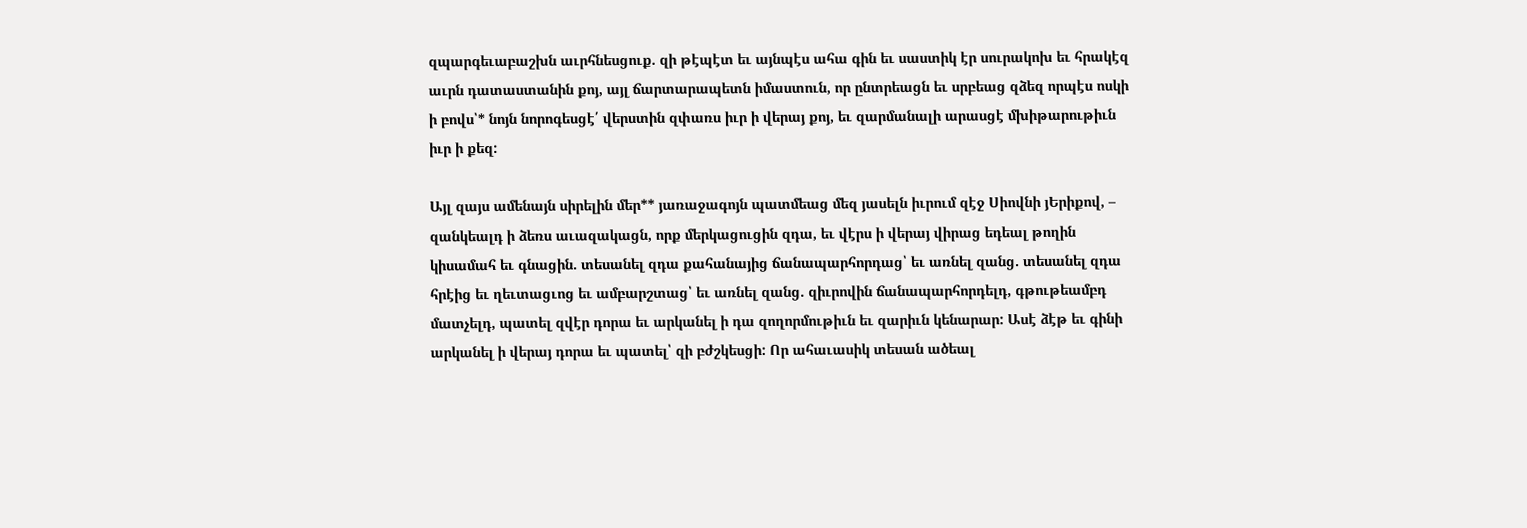զպարգեւաբաշխն աւրհնեսցուք. զի թէպէտ եւ այնպէս ահա գին եւ սաստիկ էր սուրակոխ եւ հրակէզ աւրն դատաստանին քոյ, այլ ճարտարապետն իմաստուն, որ ընտրեացն եւ սրբեաց զձեզ որպէս ոսկի ի բովս՝* նոյն նորոգեսցէ՛ վերստին զփառս իւր ի վերայ քոյ, եւ զարմանալի արասցէ մխիթարութիւն իւր ի քեզ:

Այլ զայս ամենայն սիրելին մեր** յառաջագոյն պատմեաց մեզ յասելն իւրում զէջ Սիովնի յԵրիքով, – զանկեալդ ի ձեռս աւազակացն, որք մերկացուցին զդա, եւ վէրս ի վերայ վիրաց եդեալ թողին կիսամահ եւ գնացին. տեսանել զդա քահանայից ճանապարհորդաց՝ եւ առնել զանց. տեսանել զդա հրէից եւ ղեւտացւոց եւ ամբարշտաց՝ եւ առնել զանց. զիւրովին ճանապարհորդելդ, գթութեամբդ մատչելդ, պատել զվէր դորա եւ արկանել ի դա զողորմութիւն եւ զարիւն կենարար: Ասէ ձէթ եւ գինի արկանել ի վերայ դորա եւ պատել՝ զի բժշկեսցի: Որ ահաւասիկ տեսան ածեալ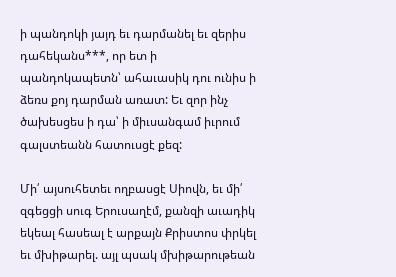ի պանդոկի յայդ եւ դարմանել եւ զերիս դահեկանս***, որ ետ ի պանդոկապետն՝ ահաւասիկ դու ունիս ի ձեռս քոյ դարման առատ: Եւ զոր ինչ ծախեսցես ի դա՝ ի միւսանգամ իւրում գալստեանն հատուսցէ քեզ:

Մի՛ այսուհետեւ ողբասցէ Սիովն, եւ մի՛ զգեցցի սուգ Երուսաղէմ, քանզի աւադիկ եկեալ հասեալ է արքայն Քրիստոս փրկել եւ մխիթարել. այլ պսակ մխիթարութեան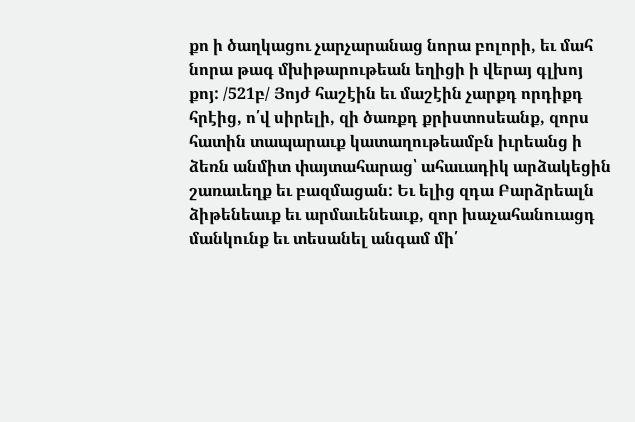քո ի ծաղկացու չարչարանաց նորա բոլորի, եւ մահ նորա թագ մխիթարութեան եղիցի ի վերայ գլխոյ քոյ: /521բ/ Յոյժ հաշէին եւ մաշէին չարքդ որդիքդ հրէից, ո՛վ սիրելի, զի ծառքդ քրիստոսեանք, զորս հատին տապարաւք կատաղութեամբն իւրեանց ի ձեռն անմիտ փայտահարաց՝ ահաւադիկ արձակեցին շառաւեղք եւ բազմացան: Եւ ելից զդա Բարձրեալն ձիթենեաւք եւ արմաւենեաւք, զոր խաչահանուացդ մանկունք եւ տեսանել անգամ մի՛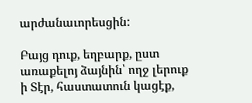արժանաւորեսցին:

Բայց դուք, եղբարք, ըստ առաքելոյ ձայնին՝ ողջ լերուք ի Տէր, հաստատուն կացէք,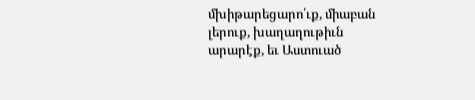մխիթարեցարո՛ւք, միաբան լերուք, խաղաղութիւն արարէք, եւ Աստուած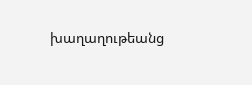խաղաղութեանց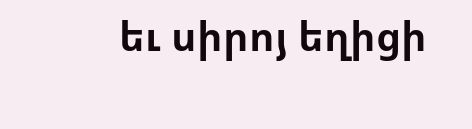եւ սիրոյ եղիցի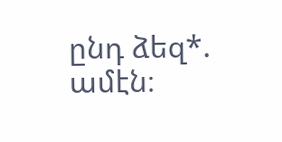ընդ ձեզ*. ամէն։